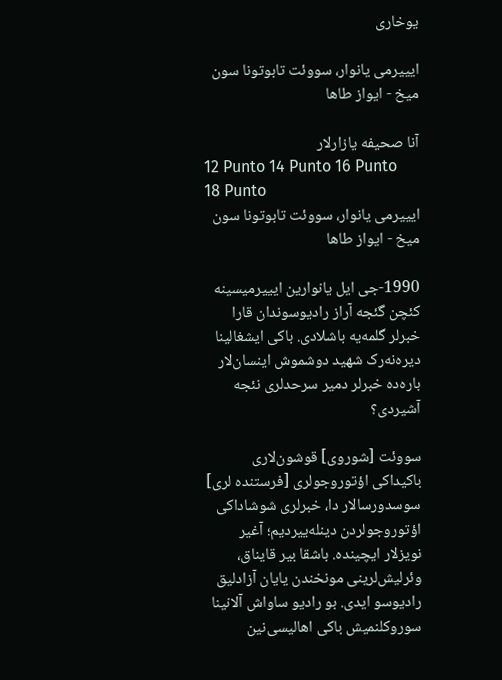یوخاری

ایییرمی یانوار، سووئت تابوتونا سون میخ - ایواز طاها

آنا صحیفه یازارلار
12 Punto 14 Punto 16 Punto 18 Punto
ایییرمی یانوار، سووئت تابوتونا سون میخ - ایواز طاها

1990-جی ایل یانوارین ایییرمیسینه کئچن گئجه آراز رادیوسوندان قارا خبرلر گلمه‌یه باشلادی. باکی ایشغالینا دیره‌نه‌رک شهید دوشموش اینسان‌لار باره‌ده خبرلر دمیر سرحدلری نئجه آشیردی؟

سووئت [شوروی] قوشون‌لاری باکیداکی اؤتوروجولری [فرستنده لری] سوسدورسالار دا، خبرلری شوشاداکی اؤتوروجولردن دینله‌ییردیم؛ آغیر نویزلار ایچینده. باشقا بیر قایناق، وئرلیش‌لرینی مونخندن یایان آزادلیق رادیوسو ایدی. بو رادیو ساواش آلانینا سوروکلنمیش باکی اهالیسی‌نین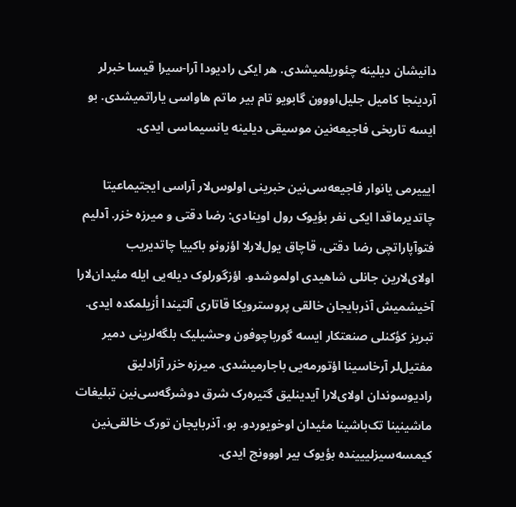دانیشان دیلینه چئوریلمیشدی. هر ایکی رادیودا آرا-سیرا قیسا خبرلر آردینجا کامیل جلیل‌اووون گابویو تام بیر ماتم هاواسی یاراتمیشدی. بو ایسه تاریخی فاجیعه‌نین موسیقی دیلینه یانسیماسی ایدی.

ایییرمی یانوار فاجیعه‌سی‌نین خبرینی اولوس‌لار آراسی ایجتیماعیتا چاتدیرماقدا ایکی نفر بؤیوک رول اوینادی: رضا دقتی و میرزه خزر. آدلیم فتوآپاراتچی رضا دقتی، قاچاق یول‌لارلا اؤزونو باکییا چاتدیریب اولای‌لارین جانلی شاهیدی اولموشدو. اؤزگورلوک دیله‌یی ایله مئیدان‌لارا آخیشمیش آذربایجان خالقی پروسترویکا قاتاری آلتیندا أزیلمکده ایدی. تبریز کؤکنلی صنعتکار ایسه گورباچوفون وحشیلیک بلگه‌لرینی دمیر مفتیل‌لر آرخاسینا اؤتورمه‌یی باجارمیشدی. میرزه خزر آزادلیق رادیوسوندان اولای‌لارا آیدینلیق گتیره‌رک شرق دوشرگه‌سی‌نین تبلیغات ماشینینا تک‌باشینا مئیدان اوخویوردو. بو، آذربایجان تورک خالقی‌نین کیمسه‌سیزلییینده بؤیوک بیر اووونج ایدی.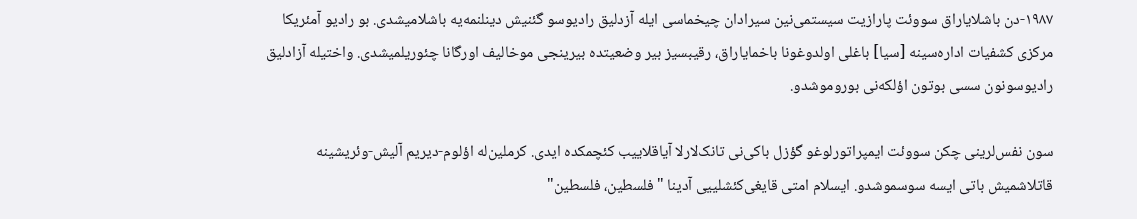۱۹۸۷-دن باشلایاراق سووئت پارازیت سیستمی‌نین سیرادان چیخماسی ایله آزدلیق رادیوسو گئنیش دینلنمه‌یه باشلامیشدی. بو رادیو آمئریکا مرکزی کشفیات اداره‌سینه [سیا] باغلی اولدوغونا باخمایاراق، رقیبسیز بیر وضعیتده بیرینجی موخالیف اورگانا چئوریلمیشدی. واختیله آزادلیق رادیوسونون سسی بوتون اؤلکه‌نی بوروموشدو.

سون نفس‌لرینی چکن سووئت ایمپراتورلوغو گؤزل باکی‌نی تانک‌لارلا آیاقلاییب کئچمکده ایدی. کرملین‌له اؤلوم-دیریم آلیش-وئریشینه قاتلاشمیش باتی ایسه سوسموشدو. ایسلام امتی قایغی‌کئشلییی آدینا "فلسطین، فلسطین"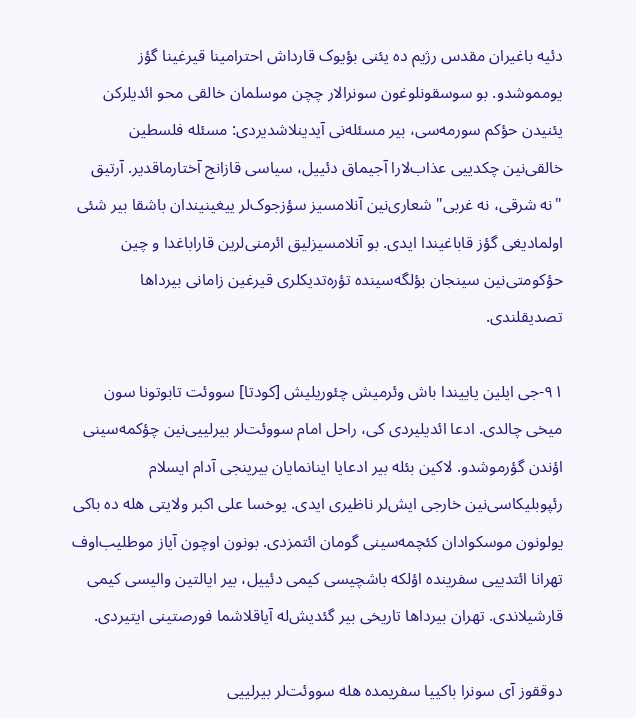دئیه باغیران مقدس رژیم ده یئنی بؤیوک قارداش احترامینا قیرغینا گؤز یومموشدو. بو سوسقونلوغون سونرالار چچن موسلمان خالقی محو ائدیلرکن یئنیدن حؤکم سورمه‌سی، بیر مسئله‌نی آیدینلاشدیردی: مسئله فلسطین خالقی‌نین چکدییی عذاب‌لارا آجیماق دئییل، سیاسی قازانج آختارماقدیر. آرتیق "نه شرقی، نه غربی" شعاری‌نین آنلامسیز سؤزجوک‌لر ییغینیندان باشقا بیر شئی اولمادیغی گؤز قاباغیندا ایدی. بو آنلامسیزلیق ائرمنی‌لرین قاراباغدا و چین حؤکومتی‌نین سینجان بؤلگه‌سینده تؤره‌تدیکلری قیرغین زامانی بیرداها تصدیقلندی.

۹۱-جی ایلین یاییندا باش وئرمیش چئوریلیش [کودتا] سووئت تابوتونا سون میخی چالدی. ادعا ائدیلیردی کی، راحل امام سووئت‌لر بیرلییی‌نین چؤکمه‌سینی اؤندن گؤرموشدو. لاکین بئله بیر ادعایا اینانمایان بیرینجی آدام ایسلام رئپوبلیکاسی‌نین خارجی ایش‌لر ناظیری ایدی. یوخسا علی اکبر ولایتی هله ده باکی یولونون موسکوادان کئچمه‌سینی گومان ائتمزدی. بونون اوچون آياز موطلیب‌اوف تهرانا ائتدییی سفرینده اؤلکه باشچیسی کیمی دئییل، بیر ایالتین والیسی کیمی قارشیلاندی. تهران بیرداها تاریخی بیر گئدیش‌له آیاقلاشما فورصتینی ایتیردی.

دوققوز آی سونرا باکییا سفریمده هله سووئت‌لر بیرلییی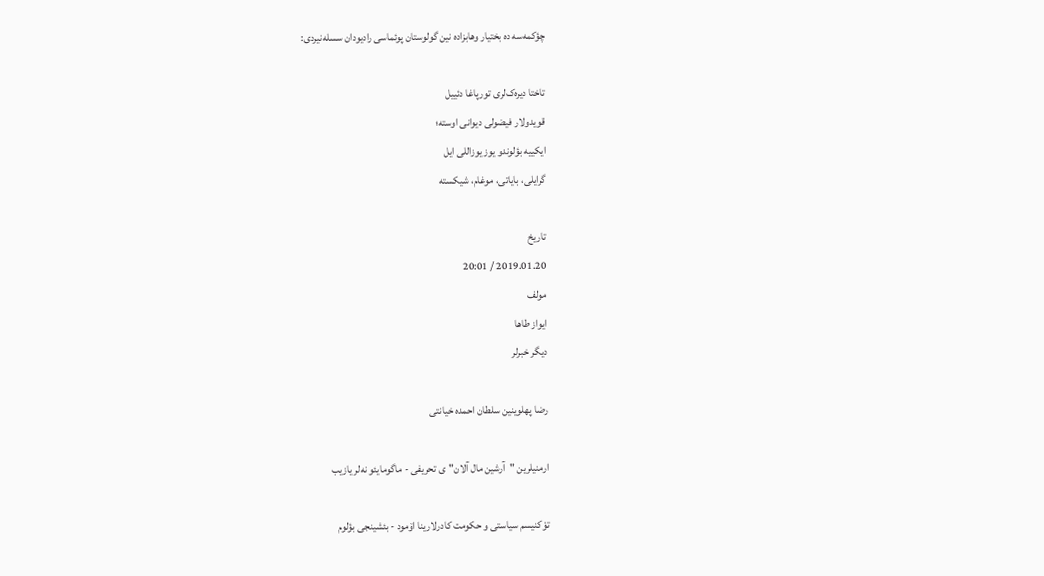چؤکمه‌سه ده بختیار وهابزاده نین گولوستان پوئماسی رادیودان سسله‌نیردی:

تاختا دیره‌ک‌‌لری تورپاغا دئییل
قویدولار فیضولی دیوانی اوسته؛
ایکییه بؤلوندو یوز یوزاللی ایل
گرایلی، بایاتی، موغام، شیکسته

تاریخ
2019.01.20 / 20:01
مولف
ایواز طاها
دیگر خبرلر

رضا پهلوینین سلطان احمده خیانتی

ارمنیلرین "آرشین مال آلان"ی تحریفی - ماگومایئو نه‌لر یازیب

توْکنیسم سیاستی و حکومت کادرلارینا اۆمود - بئشینجی بؤلوم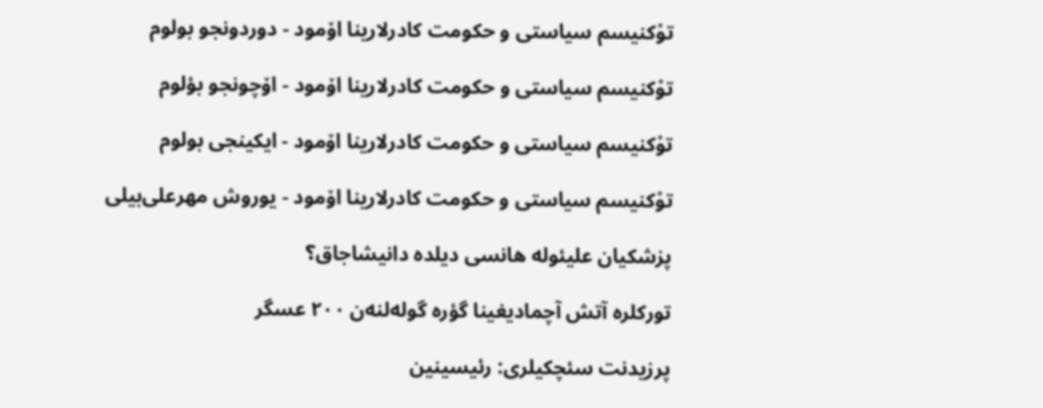توْکنیسم سیاستی و حکومت کادرلارینا اۆمود - دوردونجو بولوم

توْکنیسم سیاستی و حکومت کادرلارینا اۆمود - اۆچونجو بؤلوم

توْکنیسم سیاستی و حکومت کادرلارینا اۆمود - ایکینجی بولوم

توْکنیسم سیاستی و حکومت کادرلارینا اۆمود - یوروش مهرعلی‌بیلی

پزشکیان علیئوله هانسی دیلده دانیشاجاق؟

تورکلره آتش آچمادیغینا گؤره گوله‌لنه‌ن ۲۰۰ عسگر

پرزیدنت سئچکیلری: رئیسینین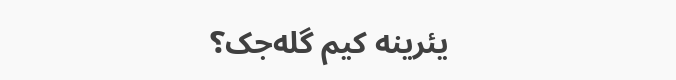یئرینه کیم گله‌جک؟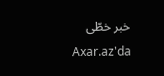خبر خطّی
Axar.az'da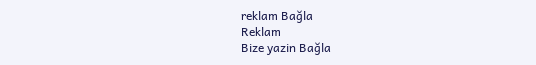reklam Bağla
Reklam
Bize yazin Bağla